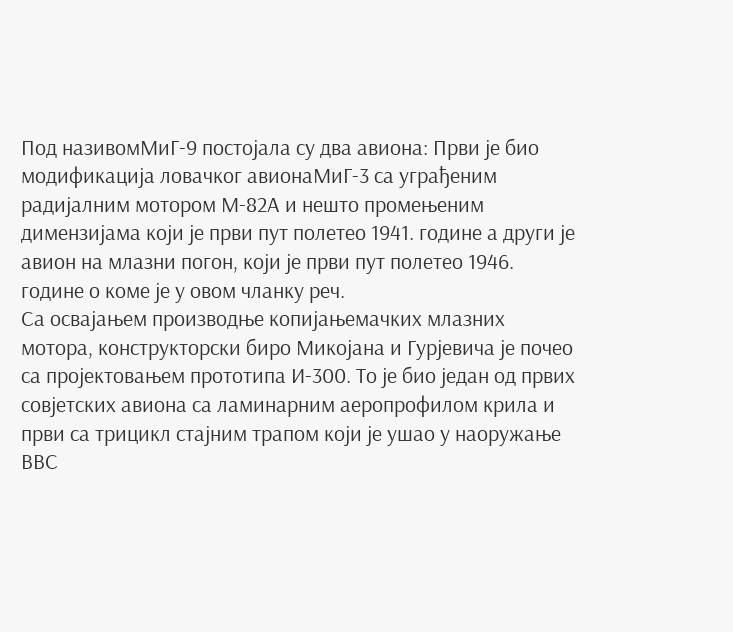Под називомМиГ-9 постојала су два авиона: Први је био модификација ловачког авионаМиГ-3 са уграђеним радијалним мотором М-82А и нешто промењеним димензијама који је први пут полетео 1941. године а други је авион на млазни погон, који је први пут полетео 1946. године о коме је у овом чланку реч.
Са освајањем производње копијањемачких млазних мотора, конструкторски биро Микојана и Гурјевича је почео са пројектовањем прототипа И-300. То је био један од првих совјетских авиона са ламинарним аеропрофилом крила и први са трицикл стајним трапом који је ушао у наоружање ВВС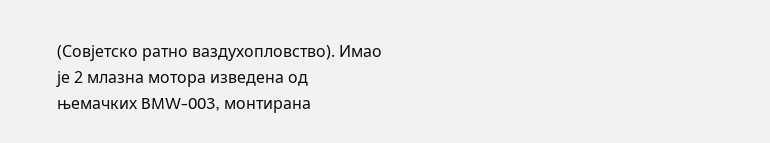(Совјетско ратно ваздухопловство). Имао је 2 млазна мотора изведена од њемачких BMW-003, монтирана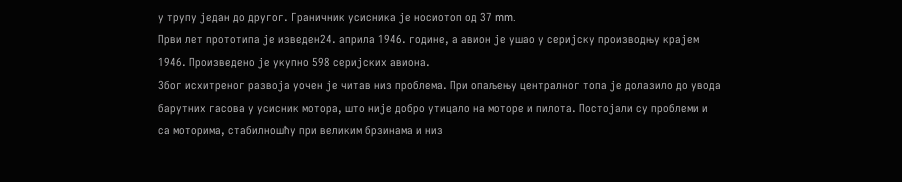у трупу један до другог. Граничник усисника је носиотоп од 37 mm.
Први лет прототипа је изведен24. априла 1946. године, а авион је ушао у серијску производњу крајем 1946. Произведено је укупно 598 серијских авиона.
Због исхитреног развоја уочен је читав низ проблема. При опаљењу централног топа је долазило до увода барутних гасова у усисник мотора, што није добро утицало на моторе и пилота. Постојали су проблеми и са моторима, стабилношћу при великим брзинама и низ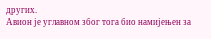других.
Авион је углавном због тога био намијењен за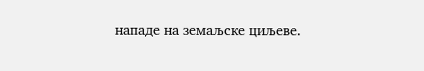нападе на земаљске циљеве.